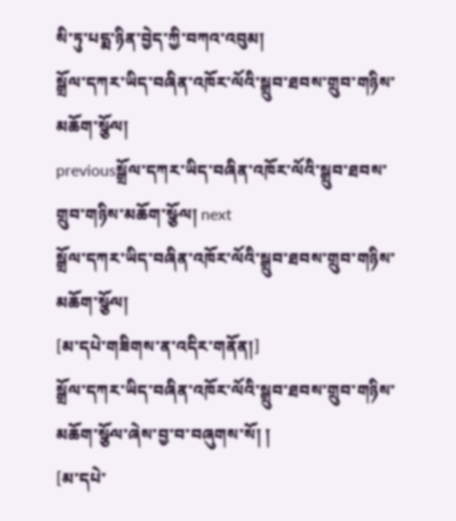སི་ཏུ་པདྨ་ཉིན་བྱེད་ཀྱི་བཀའ་འབུམ།
སྒྲོལ་དཀར་ཡིད་བཞིན་འཁོར་ལོའི་སྒྲུབ་ཐབས་གྲུབ་གཉིས་མཆོག་སྩོལ།
previousསྒྲོལ་དཀར་ཡིད་བཞིན་འཁོར་ལོའི་སྒྲུབ་ཐབས་གྲུབ་གཉིས་མཆོག་སྩོལ། next
སྒྲོལ་དཀར་ཡིད་བཞིན་འཁོར་ལོའི་སྒྲུབ་ཐབས་གྲུབ་གཉིས་མཆོག་སྩོལ།
[མ་དཔེ་གཟིགས་ན་འདིར་གནོན།]
སྒྲོལ་དཀར་ཡིད་བཞིན་འཁོར་ལོའི་སྒྲུབ་ཐབས་གྲུབ་གཉིས་མཆོག་སྩོལ་ཞེས་བྱ་བ་བཞུགས་སོ། །
[མ་དཔེ་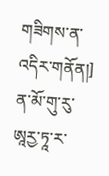གཟིགས་ན་འདིར་གནོན།]
ན་མོ་གུ་རུ་ཨཱཪྱ་ཏཱ་ར་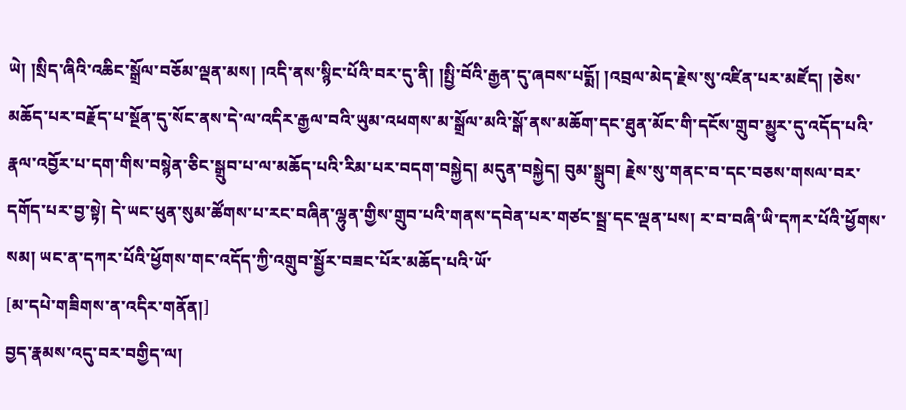ཡེ། །སྲིད་ཞིའི་འཆིང་སྒྲོལ་བཅོམ་ལྡན་མས། །འདི་ནས་སྙིང་པོའི་བར་དུ་ནི། །སྤྱི་བོའི་རྒྱན་དུ་ཞབས་པདྨོ། །འབྲལ་མེད་རྗེས་སུ་འཛིན་པར་མཛོད། །ཅེས་མཆོད་པར་བརྗོད་པ་སྔོན་དུ་སོང་ནས་དེ་ལ་འདིར་རྒྱལ་བའི་ཡུམ་འཕགས་མ་སྒྲོལ་མའི་སྒོ་ནས་མཆོག་དང་ཐུན་མོང་གི་དངོས་གྲུབ་མྱུར་དུ་འདོད་པའི་རྣལ་འབྱོར་པ་དག་གིས་བསྙེན་ཅིང་སྒྲུབ་པ་ལ་མཆོད་པའི་རིམ་པར་བདག་བསྐྱེད། མདུན་བསྐྱེད། བུམ་སྒྲུབ། རྗེས་སུ་གནང་བ་དང་བཅས་གསལ་བར་དགོད་པར་བྱ་སྟེ། དེ་ཡང་ཕུན་སུམ་ཚོགས་པ་རང་བཞིན་ལྷུན་གྱིས་གྲུབ་པའི་གནས་དབེན་པར་གཙང་སྦྲ་དང་ལྡན་པས། ར་བ་བཞི་ཡི་དཀར་པོའི་ཕྱོགས་སམ། ཡང་ན་དཀར་པོའི་ཕྱོགས་གང་འདོད་ཀྱི་འགྲུབ་སྦྱོར་བཟང་པོར་མཆོད་པའི་ཡོ་
[མ་དཔེ་གཟིགས་ན་འདིར་གནོན།]
བྱད་རྣམས་འདུ་བར་བགྱིད་ལ།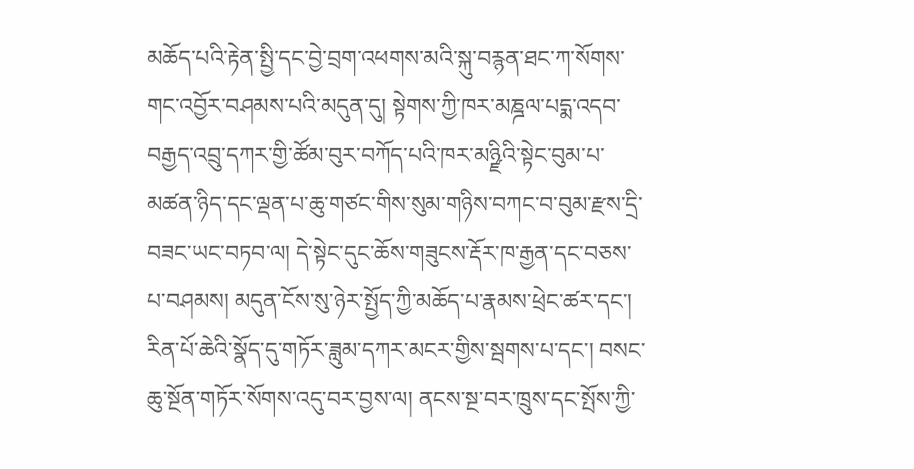མཆོད་པའི་རྟེན་སྤྱི་དང་བྱེ་བྲག་འཕགས་མའི་སྐུ་བརྙན་ཐང་ཀ་སོགས་གང་འབྱོར་བཤམས་པའི་མདུན་དུ། སྟེགས་ཀྱི་ཁར་མཎྜལ་པདྨ་འདབ་བརྒྱད་འབྲུ་དཀར་གྱི་ཚོམ་བུར་བཀོད་པའི་ཁར་མཉྫིའི་སྟེང་བུམ་པ་མཚན་ཉིད་དང་ལྡན་པ་ཆུ་གཙང་གིས་སུམ་གཉིས་བཀང་བ་བུམ་རྫས་དྲི་བཟང་ཡང་བཏབ་ལ། དེ་སྟེང་དུང་ཆོས་གཟུངས་རྡོར་ཁ་རྒྱན་དང་བཅས་པ་བཤམས། མདུན་ངོས་སུ་ཉེར་སྤྱོད་ཀྱི་མཆོད་པ་རྣམས་ཕྲེང་ཚར་དང་། རིན་པོ་ཆེའི་སྣོད་དུ་གཏོར་ཟླུམ་དཀར་མངར་གྱིས་སྦགས་པ་དང་། བསང་ཆུ་སྔོན་གཏོར་སོགས་འདུ་བར་བྱས་ལ། ནངས་སྔ་བར་ཁྲུས་དང་སྤོས་ཀྱི་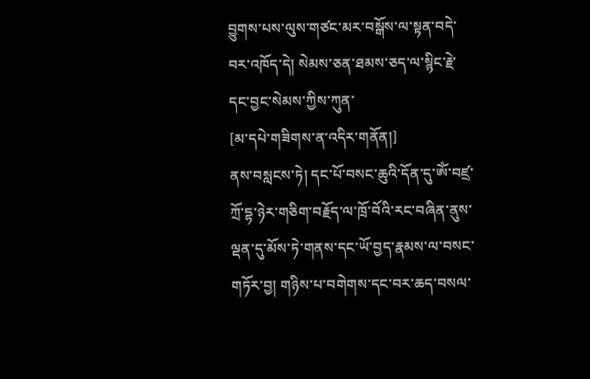བྱུགས་པས་ལུས་གཙང་མར་བསྒོས་ལ་སྟན་བདེ་བར་འཁོད་དེ། སེམས་ཅན་ཐམས་ཅད་ལ་སྙིང་རྗེ་དང་བྱང་སེམས་ཀྱིས་ཀུན་
[མ་དཔེ་གཟིགས་ན་འདིར་གནོན།]
ནས་བསླངས་ཏེ། དང་པོ་བསང་ཆུའི་དོན་དུ་ༀ་བཛྲ་ཀྲོ་དྷ་ཉེར་གཅིག་བརྗོད་ལ་ཁྲོ་བོའི་རང་བཞིན་ནུས་ལྡན་དུ་མོས་ཏེ་གནས་དང་ཡོ་བྱད་རྣམས་ལ་བསང་གཏོར་བྱ། གཉིས་པ་བགེགས་དང་བར་ཆད་བསལ་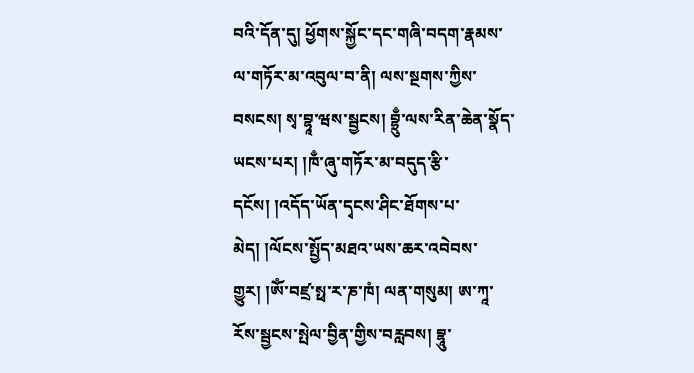བའི་དོན་དུ། ཕྱོགས་སྐྱོང་དང་གཞི་བདག་རྣམས་ལ་གཏོར་མ་འབུལ་བ་ནི། ལས་སྔགས་ཀྱིས་བསངས། སྭ་བྷཱ་ཝས་སྦྱངས། བྷྲུྃ་ལས་རིན་ཆེན་སྣོད་ཡངས་པར། །ཁྃ་ཞུ་གཏོར་མ་བདུད་རྩི་དངོས། །འདོད་ཡོན་དྭངས་ཤིང་ཐོགས་པ་མེད། །ལོངས་སྤྱོད་མཐའ་ཡས་ཆར་འབེབས་གྱུར། །ༀ་བཛྲ་སྥ་ར་ཎ་ཁཾ། ལན་གསུམ། ཨ་ཀཱ་རོས་སྦྱངས་སྤེལ་བྱིན་གྱིས་བརླབས། བྷཱུ་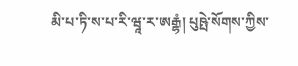མི་པ་ཏི་ས་པ་རི་ཝཱ་ར་ཨརྒྷཾ། པུཥྤེ་སོགས་ཀྱིས་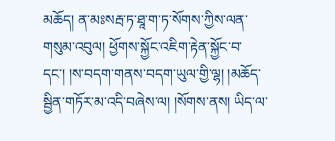མཆོད། ན་མཿསརྦ་ཏ་ཐཱ་ག་ཏ་སོགས་ཀྱིས་ལན་གསུམ་འབུལ། ཕྱོགས་སྐྱོང་འཇིག་རྟེན་སྐྱོང་བ་དང་། །ས་བདག་གནས་བདག་ཡུལ་གྱི་ལྷ། །མཆོད་སྦྱིན་གཏོར་མ་འདི་བཞེས་ལ། །སོགས་ནས། ཡིད་ལ་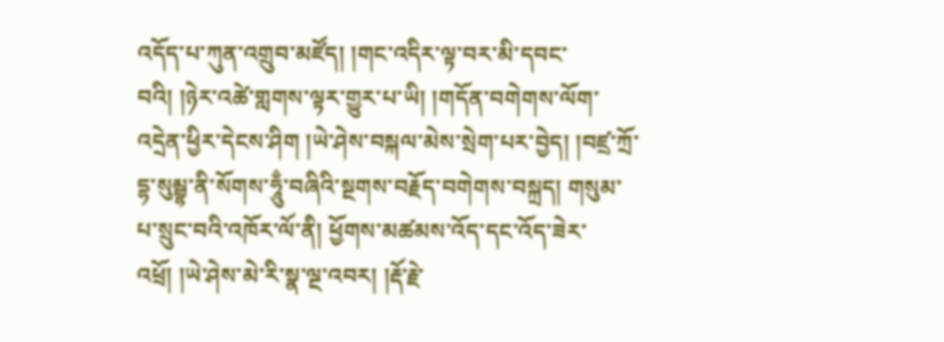འདོད་པ་ཀུན་འགྲུབ་མཛོད། །གང་འདིར་ལྟ་བར་མི་དབང་བའི། །ཉེར་འཚེ་གླགས་ལྟར་གྱུར་པ་ཡི། །གདོན་བགེགས་ལོག་འདྲེན་ཕྱིར་དེངས་ཤིག །ཡེ་ཤེས་བསྐལ་མེས་སྲེག་པར་བྱེད། །བཛྲ་ཀྲོ་དྷ་སུམྦྷ་ནི་སོགས་ཧཱུྃ་བཞིའི་སྔགས་བརྗོད་བགེགས་བསྐྲད། གསུམ་པ་སྲུང་བའི་འཁོར་ལོ་ནི། ཕྱོགས་མཚམས་འོད་དང་འོད་ཟེར་འཕྲོ། །ཡེ་ཤེས་མེ་རི་སྣ་ལྔ་འབར། །རྡོ་རྗེ་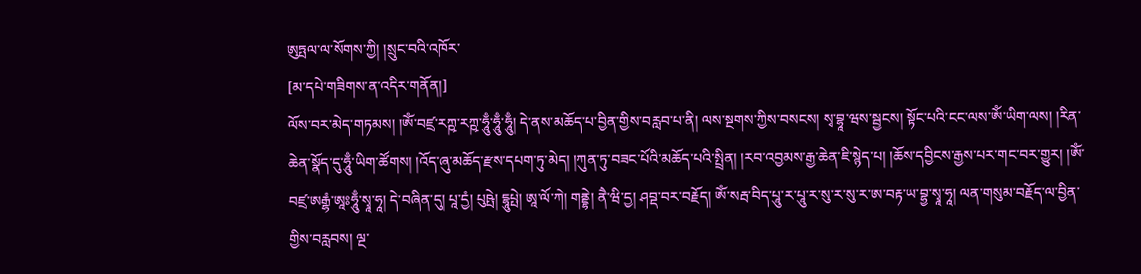ཨུཏྤལ་ལ་སོགས་ཀྱི། །སྲུང་བའི་འཁོར་
[མ་དཔེ་གཟིགས་ན་འདིར་གནོན།]
ལོས་བར་མེད་གཏམས། །ༀ་བཛྲ་རཀྵ་རཀྵ་ཧཱུྃ་ཧཱུྃ་ཧཱུྃ། དེ་ནས་མཆོད་པ་བྱིན་གྱིས་བརླབ་པ་ནི། ལས་སྔགས་ཀྱིས་བསངས། སྭ་བྷཱ་ཝས་སྦྱངས། སྟོང་པའི་ངང་ལས་ༀ་ཡིག་ལས། །རིན་ཆེན་སྣོད་དུ་ཧཱུྃ་ཡིག་ཚོགས། །འོད་ཞུ་མཆོད་རྫས་དཔག་ཏུ་མེད། །ཀུན་ཏུ་བཟང་པོའི་མཆོད་པའི་སྤྲིན། །རབ་འབྱམས་རྒྱ་ཆེན་ཇི་སྙེད་པ། །ཆོས་དབྱིངས་རྒྱས་པར་གང་བར་གྱུར། །ༀ་བཛྲ་ཨརྒྷཾ་ཨཱཿཧཱུྃ་སྭཱ་ཧཱ། དེ་བཞིན་དུ། པཱ་དྱཾ། པུཥྤེ། དྷཱུཔྤེ། ཨཱ་ལོ་ཀེ། གནྡྷེ། ནཻ་ཝི་དྱ། ཤབྡ་བར་བརྗོད། ༀ་སརྦ་བིད་པཱུ་ར་པཱུ་ར་སུ་ར་སུ་ར་ཨ་བརྟ་ཡ་བྷྱ་སྭཱ་ཧཱ། ལན་གསུམ་བརྗོད་ལ་བྱིན་གྱིས་བརླབས། ལྔ་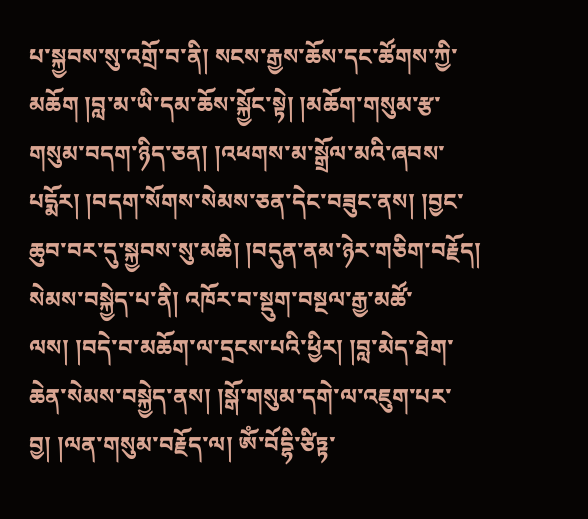པ་སྐྱབས་སུ་འགྲོ་བ་ནི། སངས་རྒྱས་ཆོས་དང་ཚོགས་ཀྱི་མཆོག །བླ་མ་ཡི་དམ་ཆོས་སྐྱོང་སྟེ། །མཆོག་གསུམ་རྩ་གསུམ་བདག་ཉིད་ཅན། །འཕགས་མ་སྒྲོལ་མའི་ཞབས་པདྨོར། །བདག་སོགས་སེམས་ཅན་དེང་བཟུང་ནས། །བྱང་ཆུབ་བར་དུ་སྐྱབས་སུ་མཆི། །བདུན་ནམ་ཉེར་གཅིག་བརྗོད། སེམས་བསྐྱེད་པ་ནི། འཁོར་བ་སྡུག་བསྔལ་རྒྱ་མཚོ་ལས། །བདེ་བ་མཆོག་ལ་དྲངས་པའི་ཕྱིར། །བླ་མེད་ཐེག་ཆེན་སེམས་བསྐྱེད་ནས། །སྒོ་གསུམ་དགེ་ལ་འཇུག་པར་བྱ། །ལན་གསུམ་བརྗོད་ལ། ༀ་བོདྷི་ཙིཏྟ་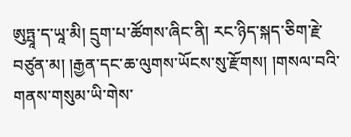ཨུཏྤཱ་ད་ཡཱ་མི། དྲུག་པ་ཚོགས་ཞིང་ནི། རང་ཉིད་སྐད་ཅིག་རྗེ་བཙུན་མ། །རྒྱན་དང་ཆ་ལུགས་ཡོངས་སུ་རྫོགས། །གསལ་བའི་གནས་གསུམ་ཡི་གེས་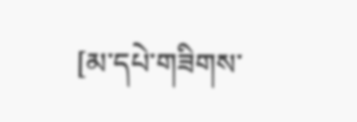[མ་དཔེ་གཟིགས་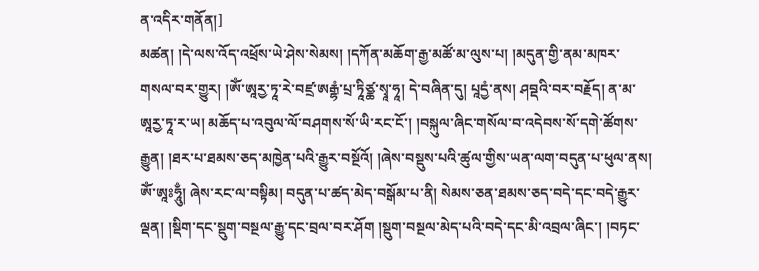ན་འདིར་གནོན།]
མཚན། །དེ་ལས་འོད་འཕྲོས་ཡེ་ཤེས་སེམས། །དཀོན་མཆོག་རྒྱ་མཚོ་མ་ལུས་པ། །མདུན་གྱི་ནམ་མཁར་གསལ་བར་གྱུར། །ༀ་ཨཱཪྱ་ཏཱ་རེ་བཛྲ་ཨརྒྷཾ་པྲ་ཏཱིཙྪ་སྭཱ་ཧཱ། དེ་བཞིན་དུ། པཱདྱཾ་ནས། ཤབྡའི་བར་བརྗོད། ན་མ་ཨཱཪྱ་ཏཱ་ར་ཡ། མཆོད་པ་འབུལ་ལོ་བཤགས་སོ་ཡི་རང་ངོ་། །བསྐུལ་ཞིང་གསོལ་བ་འདེབས་སོ་དགེ་ཚོགས་རྒྱུན། །ཐར་པ་ཐམས་ཅད་མཁྱེན་པའི་རྒྱུར་བསྔོའོ། །ཞེས་བསྡུས་པའི་ཚུལ་གྱིས་ཡན་ལག་བདུན་པ་ཕུལ་ནས། ༀ་ཨཱཿཧཱུྃ། ཞེས་རང་ལ་བསྟིམ། བདུན་པ་ཚད་མེད་བསྒོམ་པ་ནི། སེམས་ཅན་ཐམས་ཅད་བདེ་དང་བདེ་རྒྱུར་ལྡན། །སྡིག་དང་སྡུག་བསྔལ་རྒྱུ་དང་བྲལ་བར་ཤོག །སྡུག་བསྔལ་མེད་པའི་བདེ་དང་མི་འབྲལ་ཞིང་། །བཏང་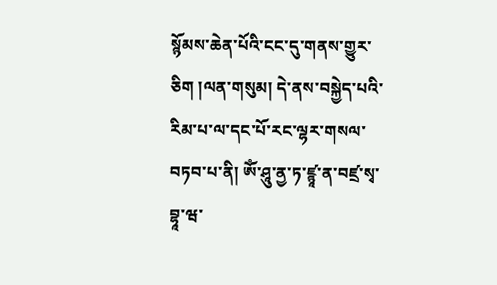སྙོམས་ཆེན་པོའི་ངང་དུ་གནས་གྱུར་ཅིག །ལན་གསུམ། དེ་ནས་བསྐྱེད་པའི་རིམ་པ་ལ་དང་པོ་རང་ལྷར་གསལ་བཏབ་པ་ནི། ༀ་ཤཱུ་ནྱ་ཏ་ཛྙཱ་ན་བཛྲ་སྭ་བྷཱ་ཝ་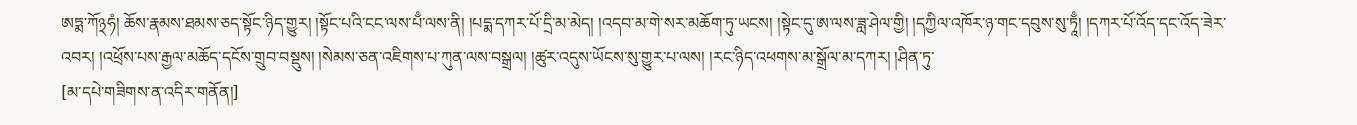ཨཏྨ་ཀོ྅ཧཾ། ཆོས་རྣམས་ཐམས་ཅད་སྟོང་ཉིད་གྱུར། །སྟོང་པའི་ངང་ལས་པྃ་ལས་ནི། །པདྨ་དཀར་པོ་དྲི་མ་མེད། །འདབ་མ་གེ་སར་མཆོག་ཏུ་ཡངས། །སྟེང་དུ་ཨ་ལས་ཟླ་ཤེལ་གྱི། །དཀྱིལ་འཁོར་ཉ་གང་དབུས་སུ་ཏཱྃ། །དཀར་པོ་འོད་དང་འོད་ཟེར་འབར། །འཕྲོས་པས་རྒྱལ་མཆོད་དངོས་གྲུབ་བསྡུས། །སེམས་ཅན་འཇིགས་པ་ཀུན་ལས་བསྒྲལ། །ཚུར་འདུས་ཡོངས་སུ་གྱུར་པ་ལས། །རང་ཉིད་འཕགས་མ་སྒྲོལ་མ་དཀར། །ཤིན་ཏུ་
[མ་དཔེ་གཟིགས་ན་འདིར་གནོན།]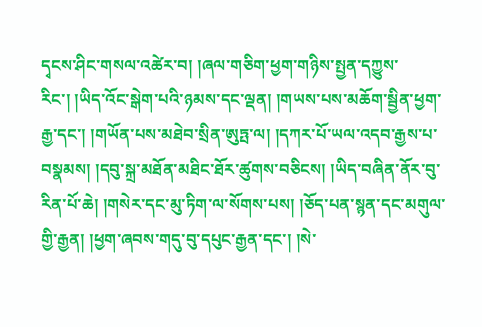དྭངས་ཤིང་གསལ་འཚེར་བ། །ཞལ་གཅིག་ཕྱག་གཉིས་སྤྱན་དཀྱུས་རིང་། །ཡིད་འོང་སྒེག་པའི་ཉམས་དང་ལྡན། །གཡས་པས་མཆོག་སྦྱིན་ཕྱག་རྒྱ་དང་། །གཡོན་པས་མཐེབ་སྲིན་ཨུཏྤ་ལ། །དཀར་པོ་ཡལ་འདབ་རྒྱས་པ་བསྣམས། །དབུ་སྐྲ་མཐོན་མཐིང་ཐོར་ཚུགས་བཅིངས། །ཡིད་བཞིན་ནོར་བུ་རིན་པོ་ཆེ། །གསེར་དང་མུ་ཏིག་ལ་སོགས་པས། །ཅོད་པན་སྙན་དང་མགུལ་གྱི་རྒྱན། །ཕྱག་ཞབས་གདུ་བུ་དཔུང་རྒྱན་དང་། །སེ་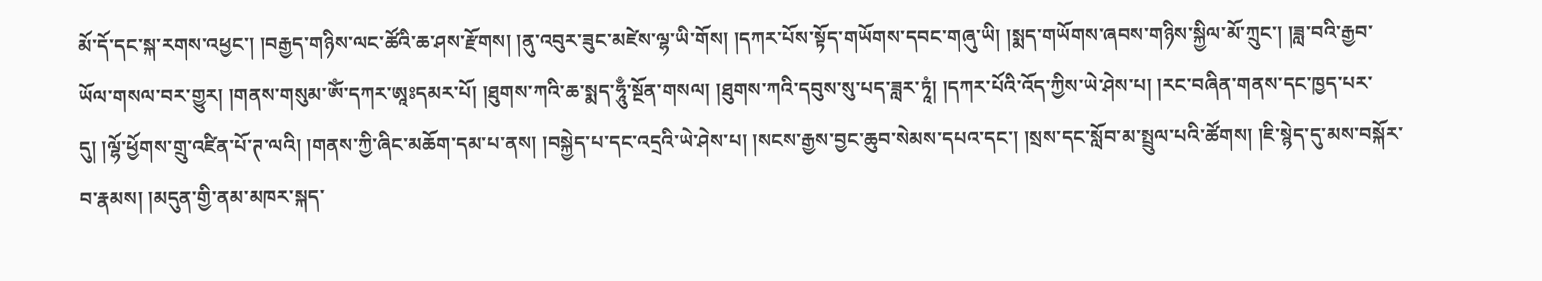མོ་དོ་དང་སྐ་རགས་འཕྱང་། །བརྒྱད་གཉིས་ལང་ཚོའི་ཆ་ཤས་རྫོགས། །ནུ་འབུར་ཟུང་མཛེས་ལྷ་ཡི་གོས། །དཀར་པོས་སྟོད་གཡོགས་དབང་གཞུ་ཡི། །སྨད་གཡོགས་ཞབས་གཉིས་སྐྱིལ་མོ་ཀྲུང་། །ཟླ་བའི་རྒྱབ་ཡོལ་གསལ་བར་གྱུར། །གནས་གསུམ་ༀ་དཀར་ཨཱཿདམར་པོ། །ཐུགས་ཀའི་ཆ་སྨད་ཧཱུྃ་སྔོན་གསལ། །ཐུགས་ཀའི་དབུས་སུ་པད་ཟླར་ཏཱཾ། །དཀར་པོའི་འོད་ཀྱིས་ཡེ་ཤེས་པ། །རང་བཞིན་གནས་དང་ཁྱད་པར་དུ། །ལྷོ་ཕྱོགས་གྲུ་འཛིན་པོ་ཊ་ལའི། །གནས་ཀྱི་ཞིང་མཆོག་དམ་པ་ནས། །བསྐྱེད་པ་དང་འདྲའི་ཡེ་ཤེས་པ། །སངས་རྒྱས་བྱང་ཆུབ་སེམས་དཔའ་དང་། །སྲས་དང་སློབ་མ་སྤྲུལ་པའི་ཚོགས། །ཇི་སྙེད་དུ་མས་བསྐོར་བ་རྣམས། །མདུན་གྱི་ནམ་མཁར་སྐད་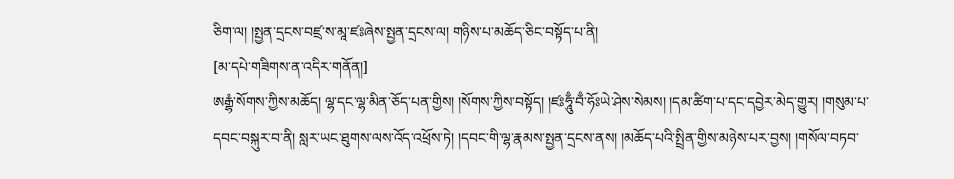ཅིག་ལ། །སྤྱན་དྲངས་བཛྲ་ས་མཱ་ཛཿཞེས་སྤྱན་དྲངས་ལ། གཉིས་པ་མཆོད་ཅིང་བསྟོད་པ་ནི།
[མ་དཔེ་གཟིགས་ན་འདིར་གནོན།]
ཨརྒྷཾ་སོགས་ཀྱིས་མཆོད། ལྷ་དང་ལྷ་མིན་ཅོད་པན་གྱིས། །སོགས་ཀྱིས་བསྟོད། །ཛཿཧཱུྃ་བྃ་ཧོཿཡེ་ཤེས་སེམས། །དམ་ཚིག་པ་དང་དབྱེར་མེད་གྱུར། །གསུམ་པ་དབང་བསྐུར་བ་ནི། སླར་ཡང་ཐུགས་ལས་འོད་འཕྲོས་ཏེ། །དབང་གི་ལྷ་རྣམས་སྤྱན་དྲངས་ནས། །མཆོད་པའི་སྤྲིན་གྱིས་མཉེས་པར་བྱས། །གསོལ་བཏབ་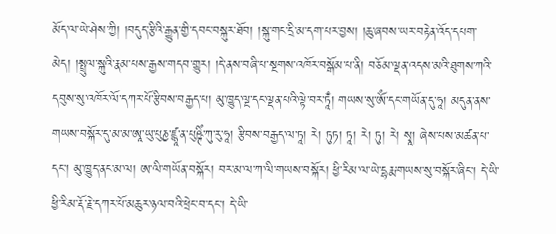མོད་ལ་ཡེ་ཤེས་ཀྱི། །བདུད་རྩིའི་རྒྱུན་གྱི་དབང་བསྐུར་ཐོབ། །སྐུ་གང་དྲི་མ་དག་པར་བྱས། །ཆུ་ཞབས་ཡར་བརྟེན་འོད་དཔག་མེད། །སྤྲུལ་སྐུའི་རྣམ་པས་རྒྱས་གདབ་གྱུར། །དེ་ནས་བཞི་པ་སྔགས་འཁོར་བསྒོམ་པ་ནི། བཅོམ་ལྡན་འདས་མའི་ཐུགས་ཀའི་དབུས་སུ་འཁོར་ལོ་དཀར་པོ་རྩིབས་བརྒྱད་པ། མུ་ཁྱུད་ལྔ་དང་ལྡན་པའི་ལྟེ་བར་ཏཱྃ། གཡས་སུ་ༀ་དང་གཡོན་དུ་ཧཱ། མདུན་ནས་གཡས་བསྐོར་དུ་མ་མ་ཨཱ་ཡུ་པུཎྱ་ཛྙཱ་ན་པུཥྚིཾ་ཀུ་རུ་ཧཱ། རྩིབས་བརྒྱད་ལ་ཏཱ། རེ། ཏུཏ། ཏཱ། རེ། ཏུ། རེ། སྭཱ། ཞེས་པས་མཚན་པ་དང་། མུ་ཁྱུད་ནང་མ་ལ། ཨ་ལི་གཡོན་བསྐོར། བར་མ་ལ་ཀ་ལི་གཡས་བསྐོར། ཕྱི་རིམ་ལ་ཡེ་དྷརྨ་གཡས་སུ་བསྐོར་ཞིང་། དེ་ཡི་ཕྱི་རིམ་རྡོ་རྗེ་དཀར་པོ་མཆུར་ཉལ་བའི་ཕྲེང་བ་དང་། དེ་ཡི་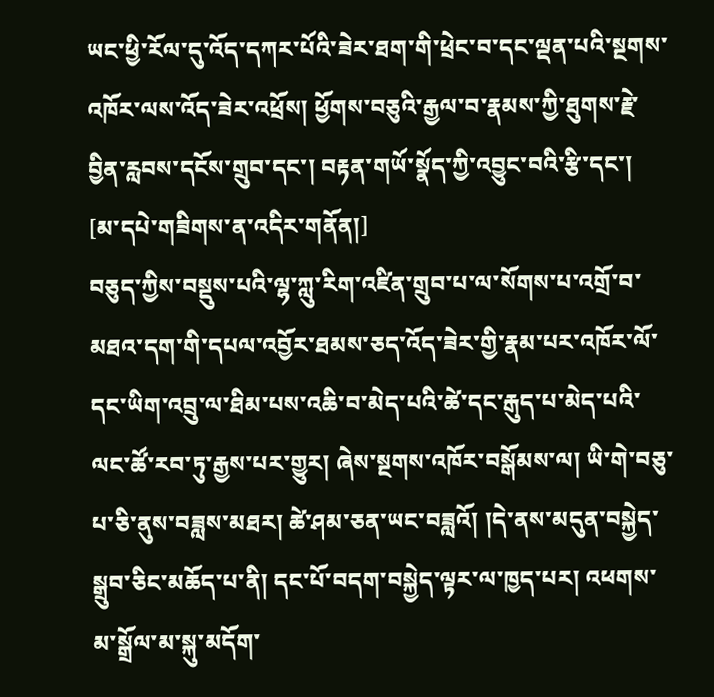ཡང་ཕྱི་རོལ་དུ་འོད་དཀར་པོའི་ཟེར་ཐག་གི་ཕྲེང་བ་དང་ལྡན་པའི་སྔགས་འཁོར་ལས་འོད་ཟེར་འཕྲོས། ཕྱོགས་བཅུའི་རྒྱལ་བ་རྣམས་ཀྱི་ཐུགས་རྗེ་བྱིན་རླབས་དངོས་གྲུབ་དང་། བརྟན་གཡོ་སྣོད་ཀྱི་འབྱུང་བའི་རྩི་དང་།
[མ་དཔེ་གཟིགས་ན་འདིར་གནོན།]
བཅུད་ཀྱིས་བསྡུས་པའི་ལྷ་ཀླུ་རིག་འཛིན་གྲུབ་པ་ལ་སོགས་པ་འགྲོ་བ་མཐའ་དག་གི་དཔལ་འབྱོར་ཐམས་ཅད་འོད་ཟེར་གྱི་རྣམ་པར་འཁོར་ལོ་དང་ཡིག་འབྲུ་ལ་ཐིམ་པས་འཆི་བ་མེད་པའི་ཚེ་དང་རྒུད་པ་མེད་པའི་ལང་ཚོ་རབ་ཏུ་རྒྱས་པར་གྱུར། ཞེས་སྔགས་འཁོར་བསྒོམས་ལ། ཡི་གེ་བཅུ་པ་ཅི་ནུས་བཟླས་མཐར། ཚེ་ཤམ་ཅན་ཡང་བཟླའོ། །དེ་ནས་མདུན་བསྐྱེད་སྒྲུབ་ཅིང་མཆོད་པ་ནི། དང་པོ་བདག་བསྐྱེད་ལྟར་ལ་ཁྱད་པར། འཕགས་མ་སྒྲོལ་མ་སྐུ་མདོག་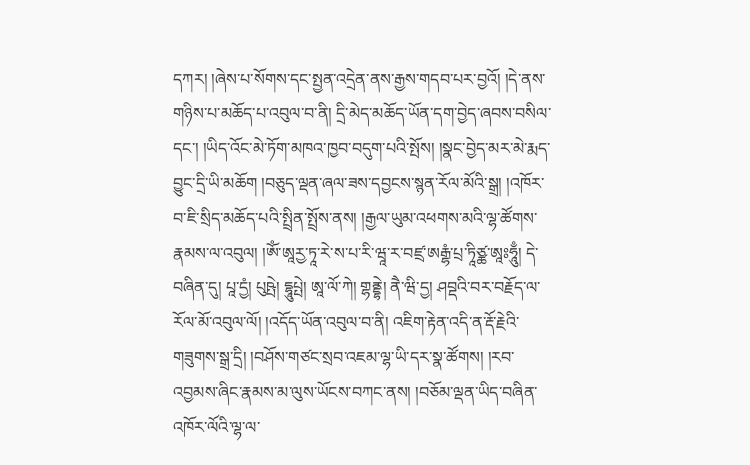དཀར། །ཞེས་པ་སོགས་དང་སྤྱན་འདྲེན་ནས་རྒྱས་གདབ་པར་བྱའོ། །དེ་ནས་གཉིས་པ་མཆོད་པ་འབུལ་བ་ནི། དྲི་མེད་མཆོད་ཡོན་དག་བྱེད་ཞབས་བསིལ་དང་། །ཡིད་འོང་མེ་ཏོག་མཁའ་ཁྱབ་བདུག་པའི་སྤོས། །སྣང་བྱེད་མར་མེ་རྨད་བྱུང་དྲི་ཡི་མཆོག །བཅུད་ལྡན་ཞལ་ཟས་དབྱངས་སྙན་རོལ་མོའི་སྒྲ། །འཁོར་བ་ཇི་སྲིད་མཆོད་པའི་སྤྲིན་སྤྲོས་ནས། །རྒྱལ་ཡུམ་འཕགས་མའི་ལྷ་ཚོགས་རྣམས་ལ་འབུལ། །ༀ་ཨཱཪྱ་ཏཱ་རེ་ས་པ་རི་ཝཱ་ར་བཛྲ་ཨརྒྷཾ་པྲ་ཏཱིཙྪ་ཨཱཿཧཱུྃ། དེ་བཞིན་དུ། པཱ་དྱཾ། པུཥྤེ། དྷཱུཔྤེ། ཨཱ་ལོ་ཀེ། གྷནྡྷེ། ནཻ་ཝི་དྱ། ཤབྡའི་བར་བརྗོད་ལ་རོལ་མོ་འབུལ་ལོ། །འདོད་ཡོན་འབུལ་བ་ནི། འཇིག་རྟེན་འདི་ན་རྡོ་རྗེའི་གཟུགས་སྒྲ་དྲི། །བཤོས་གཙང་སྲབ་འཇམ་ལྷ་ཡི་དར་སྣ་ཚོགས། །རབ་འབྱམས་ཞིང་རྣམས་མ་ལུས་ཡོངས་བཀང་ནས། །བཅོམ་ལྡན་ཡིད་བཞིན་འཁོར་ལོའི་ལྷ་ལ་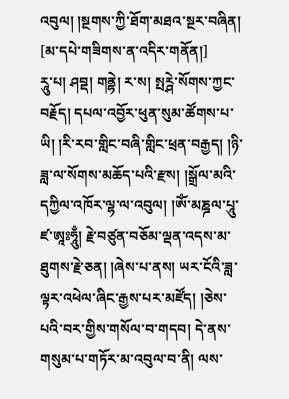འབུལ། །སྔགས་ཀྱི་ཐོག་མཐའ་སྔར་བཞིན།
[མ་དཔེ་གཟིགས་ན་འདིར་གནོན།]
རཱུ་པ། ཤབྡ། གནྷེ། ར་ས། སྤཪྴེ་སོགས་ཀྱང་བརྗོད། དཔལ་འབྱོར་ཕུན་སུམ་ཚོགས་པ་ཡི། །རི་རབ་གླིང་བཞི་གླིང་ཕྲན་བརྒྱད། །ཉི་ཟླ་ལ་སོགས་མཆོད་པའི་རྫས། །སྒྲོལ་མའི་དཀྱིལ་འཁོར་ལྷ་ལ་འབུལ། །ༀ་མཎྜལ་པཱུ་ཛ་ཨཱཿཧཱུྃ། རྗེ་བཙུན་བཅོམ་ལྡན་འདས་མ་ཐུགས་རྗེ་ཅན། །ཞེས་པ་ནས། ཡར་ངོའི་ཟླ་ལྟར་འཕེལ་ཞིང་རྒྱས་པར་མཛོད། །ཅེས་པའི་བར་གྱིས་གསོལ་བ་གདབ། དེ་ནས་གསུམ་པ་གཏོར་མ་འབུལ་བ་ནི། ལས་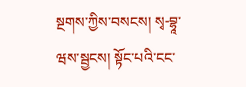སྔགས་ཀྱིས་བསངས། སྭ-བྷཱ་ཝས་སྦྱངས། སྟོང་པའི་ངང་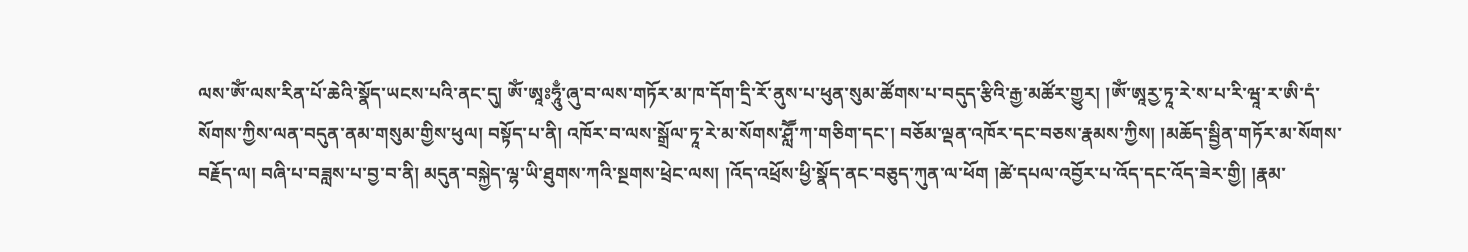ལས་ༀ་ལས་རིན་པོ་ཆེའི་སྣོད་ཡངས་པའི་ནང་དུ། ༀ་ཨཱཿཧཱུྃ་ཞུ་བ་ལས་གཏོར་མ་ཁ་དོག་དྲི་རོ་ནུས་པ་ཕུན་སུམ་ཚོགས་པ་བདུད་རྩིའི་རྒྱ་མཚོར་གྱུར། །ༀ་ཨཱཪྱ་ཏཱ་རེ་ས་པ་རི་ཝཱ་ར་ཨི་དཾ་སོགས་ཀྱིས་ལན་བདུན་ནམ་གསུམ་གྱིས་ཕུལ། བསྟོད་པ་ནི། འཁོར་བ་ལས་སྒྲོལ་ཏཱ་རེ་མ་སོགས་ཤླཽ་ཀ་གཅིག་དང་། བཅོམ་ལྡན་འཁོར་དང་བཅས་རྣམས་ཀྱིས། །མཆོད་སྦྱིན་གཏོར་མ་སོགས་བརྗོད་ལ། བཞི་པ་བཟླས་པ་བྱ་བ་ནི། མདུན་བསྐྱེད་ལྷ་ཡི་ཐུགས་ཀའི་སྔགས་ཕྲེང་ལས། །འོད་འཕྲོས་ཕྱི་སྣོད་ནང་བཅུད་ཀུན་ལ་ཕོག །ཚེ་དཔལ་འབྱོར་པ་འོད་དང་འོད་ཟེར་གྱི། །རྣམ་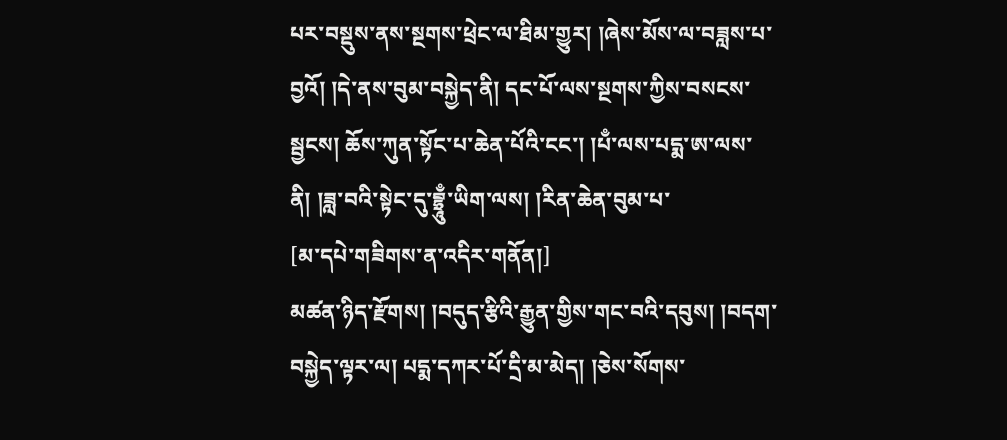པར་བསྡུས་ནས་སྔགས་ཕྲེང་ལ་ཐིམ་གྱུར། །ཞེས་མོས་ལ་བཟླས་པ་བྱའོ། །དེ་ནས་བུམ་བསྐྱེད་ནི། དང་པོ་ལས་སྔགས་ཀྱིས་བསངས་སྦྱངས། ཆོས་ཀུན་སྟོང་པ་ཆེན་པོའི་ངང་། །པྃ་ལས་པདྨ་ཨ་ལས་ནི། །ཟླ་བའི་སྟེང་དུ་བྷྲཱུྃ་ཡིག་ལས། །རིན་ཆེན་བུམ་པ་
[མ་དཔེ་གཟིགས་ན་འདིར་གནོན།]
མཚན་ཉིད་རྫོགས། །བདུད་རྩིའི་རྒྱུན་གྱིས་གང་བའི་དབུས། །བདག་བསྐྱེད་ལྟར་ལ། པདྨ་དཀར་པོ་དྲི་མ་མེད། །ཅེས་སོགས་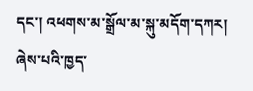དང་། འཕགས་མ་སྒྲོལ་མ་སྐུ་མདོག་དཀར། ཞེས་པའི་ཁྱད་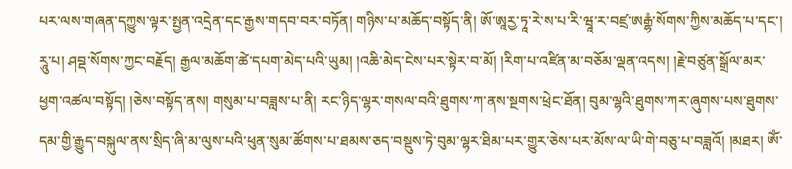པར་ལས་གཞན་དཀྱུས་ལྟར་སྤྱན་འདྲེན་དང་རྒྱས་གདབ་བར་བཏོན། གཉིས་པ་མཆོད་བསྟོད་ནི། ཨོ་ཨཱཪྱ་ཏཱ་རེ་ས་པ་རི་ཝཱ་ར་བཛྲ་ཨརྒྷཾ་སོགས་ཀྱིས་མཆོད་པ་དང་། རཱུ་པ། ཤབྡ་སོགས་ཀྱང་བརྗོད། རྒྱལ་མཆོག་ཚེ་དཔག་མེད་པའི་ཡུམ། །འཆི་མེད་ངེས་པར་སྟེར་བ་མོ། །རིག་པ་འཛིན་མ་བཅོམ་ལྡན་འདས། །རྗེ་བཙུན་སྒྲོལ་མར་ཕྱག་འཚལ་བསྟོད། །ཅེས་བསྟོད་ནས། གསུམ་པ་བཟླས་པ་ནི། རང་ཉིད་ལྷར་གསལ་བའི་ཐུགས་ཀ་ནས་སྔགས་ཕྲེང་ཐོན། བུམ་ལྷའི་ཐུགས་ཀར་ཞུགས་པས་ཐུགས་དམ་གྱི་རྒྱུད་བསྐུལ་ནས་སྲིད་ཞི་མ་ལུས་པའི་ཕུན་སུམ་ཚོགས་པ་ཐམས་ཅད་བསྡུས་ཏེ་བུམ་ལྷར་ཐིམ་པར་གྱུར་ཅེས་པར་མོས་ལ་ཡི་གེ་བཅུ་པ་བཟླའོ། །མཐར། ༀ་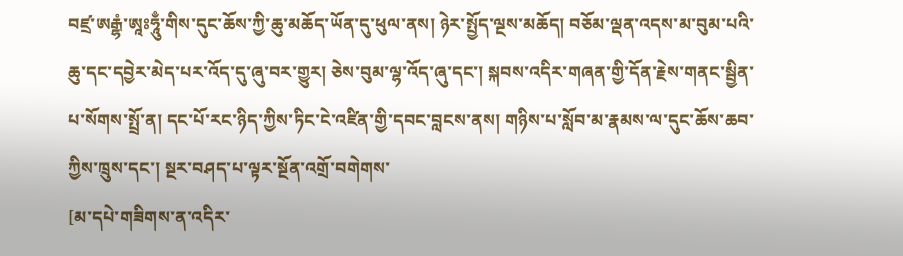བཛྲ་ཨརྒྷཾ་ཨཱཿཧཱུྃ་གིས་དུང་ཆོས་ཀྱི་ཆུ་མཆོད་ཡོན་དུ་ཕུལ་ནས། ཉེར་སྤྱོད་ལྔས་མཆོད། བཅོམ་ལྡན་འདས་མ་བུམ་པའི་ཆུ་དང་དབྱེར་མེད་པར་འོད་དུ་ཞུ་བར་གྱུར། ཅེས་བུམ་ལྷ་འོད་ཞུ་དང་། སྐབས་འདིར་གཞན་གྱི་དོན་རྗེས་གནང་སྦྱིན་པ་སོགས་སྤྲོ་ན། དང་པོ་རང་ཉིད་ཀྱིས་ཏིང་ངེ་འཛིན་གྱི་དབང་བླངས་ནས། གཉིས་པ་སློབ་མ་རྣམས་ལ་དུང་ཆོས་ཆབ་ཀྱིས་ཁྲུས་དང་། སྔར་བཤད་པ་ལྟར་སྔོན་འགྲོ་བགེགས་
[མ་དཔེ་གཟིགས་ན་འདིར་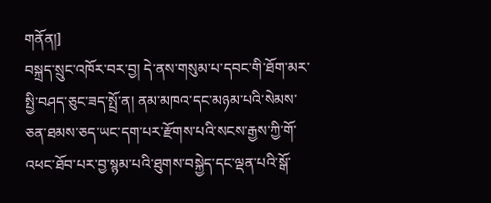གནོན།]
བསྐྲད་སྲུང་འཁོར་བར་བྱ། དེ་ནས་གསུམ་པ་དབང་གི་ཐོག་མར་སྤྱི་བཤད་ཅུང་ཟད་སྤྲོ་ན། ནམ་མཁའ་དང་མཉམ་པའི་སེམས་ཅན་ཐམས་ཅད་ཡང་དག་པར་རྫོགས་པའི་སངས་རྒྱས་ཀྱི་གོ་འཕང་ཐོབ་པར་བྱ་སྙམ་པའི་ཐུགས་བསྐྱེད་དང་ལྡན་པའི་སྒོ་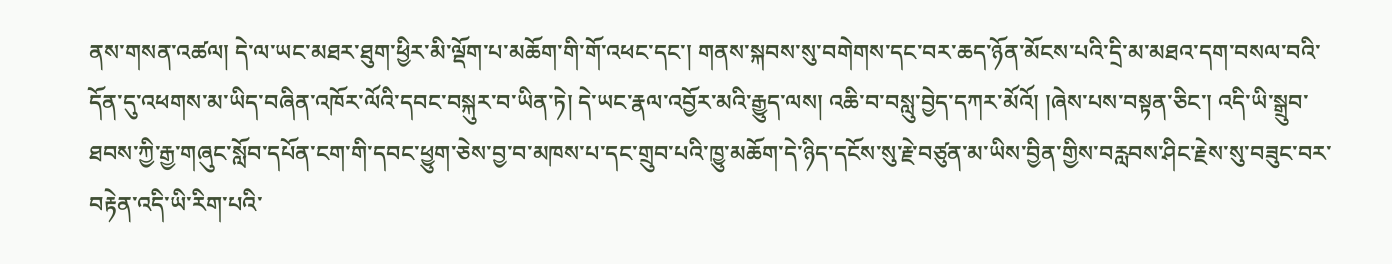ནས་གསན་འཚལ། དེ་ལ་ཡང་མཐར་ཐུག་ཕྱིར་མི་ལྡོག་པ་མཆོག་གི་གོ་འཕང་དང་། གནས་སྐབས་སུ་བགེགས་དང་བར་ཆད་ཉོན་མོངས་པའི་དྲི་མ་མཐའ་དག་བསལ་བའི་དོན་དུ་འཕགས་མ་ཡིད་བཞིན་འཁོར་ལོའི་དབང་བསྐུར་བ་ཡིན་ཏེ། དེ་ཡང་རྣལ་འབྱོར་མའི་རྒྱུད་ལས། འཆི་བ་བསླུ་བྱེད་དཀར་མོའོ། །ཞེས་པས་བསྟན་ཅིང་། འདི་ཡི་སྒྲུབ་ཐབས་ཀྱི་རྒྱ་གཞུང་སློབ་དཔོན་ངག་གི་དབང་ཕྱུག་ཅེས་བྱ་བ་མཁས་པ་དང་གྲུབ་པའི་ཁྱུ་མཆོག་དེ་ཉིད་དངོས་སུ་རྗེ་བཙུན་མ་ཡིས་བྱིན་གྱིས་བརླབས་ཤིང་རྗེས་སུ་བཟུང་བར་བརྟེན་འདི་ཡི་རིག་པའི་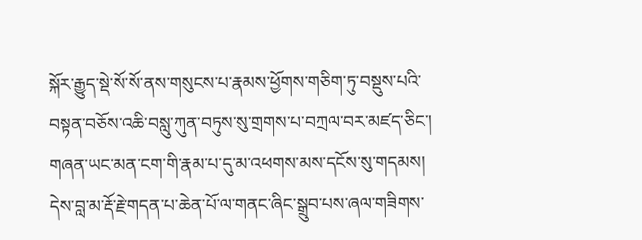སྐོར་རྒྱུད་སྡེ་སོ་སོ་ནས་གསུངས་པ་རྣམས་ཕྱོགས་གཅིག་ཏུ་བསྡུས་པའི་བསྟན་བཅོས་འཆི་བསླུ་ཀུན་བཏུས་སུ་གྲགས་པ་བཀྲལ་བར་མཛད་ཅིང་། གཞན་ཡང་མན་ངག་གི་རྣམ་པ་དུ་མ་འཕགས་མས་དངོས་སུ་གདམས། དེས་བླ་མ་རྡོ་རྗེ་གདན་པ་ཆེན་པོ་ལ་གནང་ཞིང་སྒྲུབ་པས་ཞལ་གཟིགས་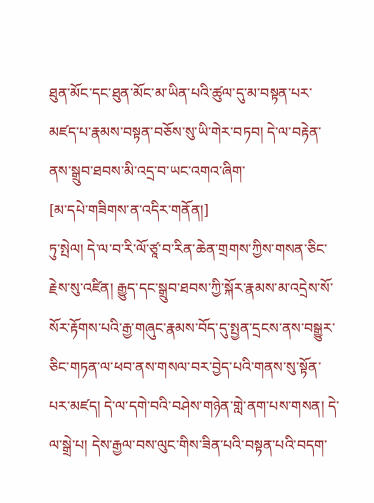ཐུན་མོང་དང་ཐུན་མོང་མ་ཡིན་པའི་ཚུལ་དུ་མ་བསྟན་པར་མཛད་པ་རྣམས་བསྟན་བཅོས་སུ་ཡི་གེར་བཏབ། དེ་ལ་བརྟེན་ནས་སྒྲུབ་ཐབས་མི་འདྲ་བ་ཡང་འགའ་ཞིག་
[མ་དཔེ་གཟིགས་ན་འདིར་གནོན།]
ཏུ་སྤེལ། དེ་ལ་བ་རི་ལོ་ཙཱ་བ་རིན་ཆེན་གྲགས་ཀྱིས་གསན་ཅིང་རྗེས་སུ་འཛིན། རྒྱུད་དང་སྒྲུབ་ཐབས་ཀྱི་སྐོར་རྣམས་མ་འདྲེས་སོ་སོར་རྟོགས་པའི་རྒྱ་གཞུང་རྣམས་བོད་དུ་སྤྱན་དྲངས་ནས་བསྒྱུར་ཅིང་གཏན་ལ་ཕབ་ནས་གསལ་བར་བྱེད་པའི་གནས་སུ་སྟོན་པར་མཛད། དེ་ལ་དགེ་བའི་བཤེས་གཉེན་གླེ་ནག་པས་གསན། དེ་ལ་སྒྲེ་པ། དེས་རྒྱལ་བས་ལུང་གིས་ཟིན་པའི་བསྟན་པའི་བདག་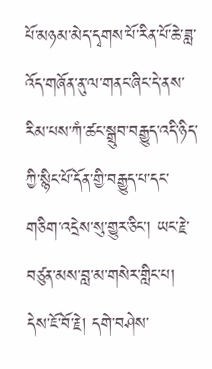པོ་མཉམ་མེད་དྭགས་པོ་རིན་པོ་ཆེ་ཟླ་འོད་གཞོན་ནུ་ལ་གནང་ཞིང་དེ་ནས་རིམ་པས་ཀཾ་ཚང་སྒྲུབ་བརྒྱུད་འདི་ཉིད་ཀྱི་སྙིང་པོ་དོན་གྱི་བརྒྱུད་པ་དང་གཅིག་འདྲེས་སུ་གྱུར་ཅིང་། ཡང་རྗེ་བཙུན་མས་བླ་མ་གསེར་གླིང་པ། དེས་ཇོ་བོ་རྗེ། དགེ་བཤེས་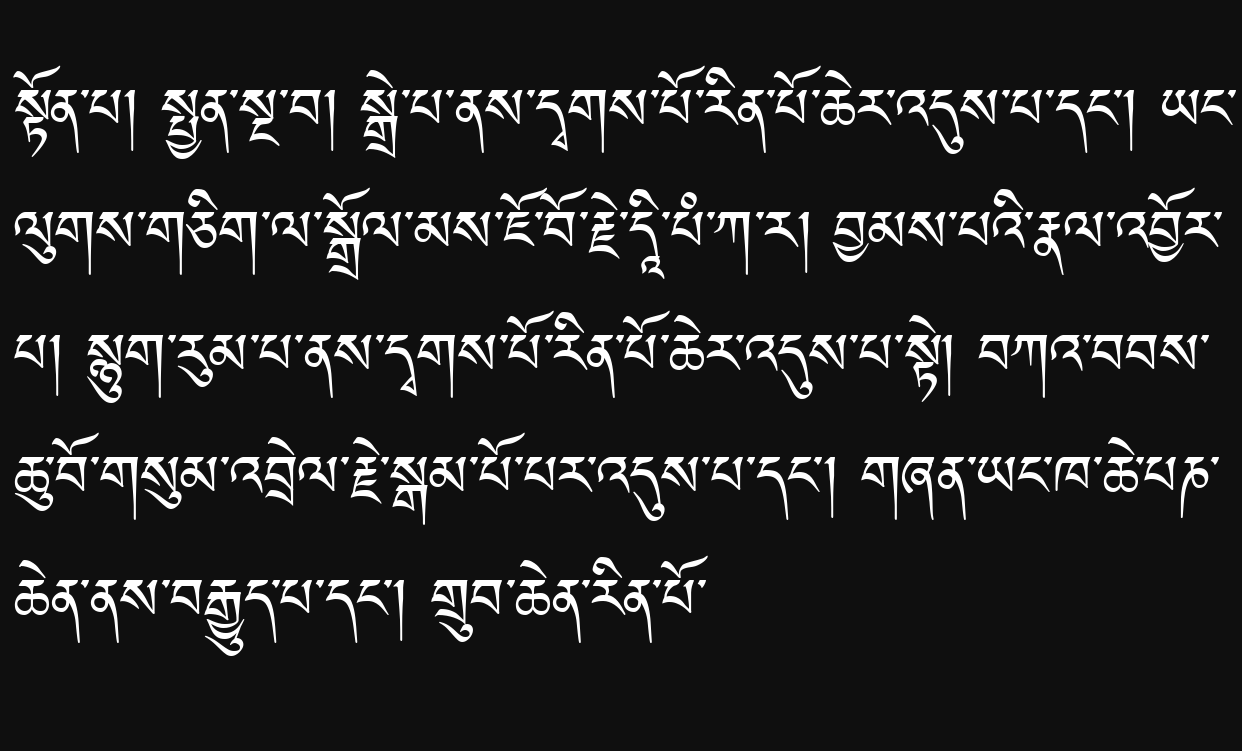སྟོན་པ། སྤྱན་སྔ་བ། སྒྲེ་པ་ནས་དྭགས་པོ་རིན་པོ་ཆེར་འདུས་པ་དང་། ཡང་ལུགས་གཅིག་ལ་སྒྲོལ་མས་ཇོ་བོ་རྗེ་དཱི་པཾ་ཀ་ར། བྱམས་པའི་རྣལ་འབྱོར་པ། སྙུག་རུམ་པ་ནས་དྭགས་པོ་རིན་པོ་ཆེར་འདུས་པ་སྟེ། བཀའ་བབས་ཆུ་བོ་གསུམ་འབྲེལ་རྗེ་སྒམ་པོ་པར་འདུས་པ་དང་། གཞན་ཡང་ཁ་ཆེ་པཎ་ཆེན་ནས་བརྒྱུད་པ་དང་། གྲུབ་ཆེན་རིན་པོ་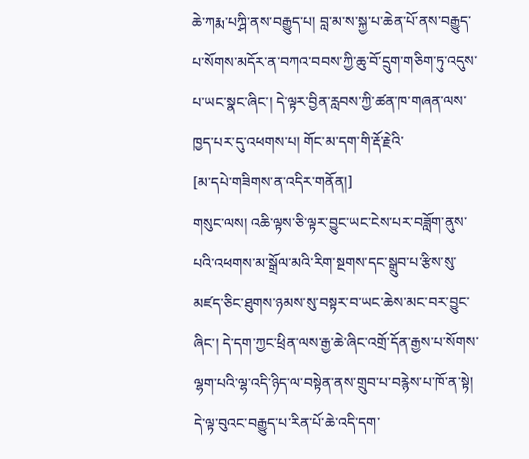ཆེ་ཀརྨ་པཀྴི་ནས་བརྒྱུད་པ། བླ་མ་ས་སྐྱ་པ་ཆེན་པོ་ནས་བརྒྱུད་པ་སོགས་མདོར་ན་བཀའ་བབས་ཀྱི་ཆུ་བོ་དྲུག་གཅིག་ཏུ་འདུས་པ་ཡང་སྣང་ཞིང་། དེ་ལྟར་བྱིན་རླབས་ཀྱི་ཚན་ཁ་གཞན་ལས་ཁྱད་པར་དུ་འཕགས་པ། གོང་མ་དག་གི་རྡོ་རྗེའི་
[མ་དཔེ་གཟིགས་ན་འདིར་གནོན།]
གསུང་ལས། འཆི་ལྟས་ཅི་ལྟར་བྱུང་ཡང་ངེས་པར་བཟློག་ནུས་པའི་འཕགས་མ་སྒྲོལ་མའི་རིག་སྔགས་དང་སྒྲུབ་པ་རྩིས་སུ་མཛད་ཅིང་ཐུགས་ཉམས་སུ་བསྟར་བ་ཡང་ཆེས་མང་བར་བྱུང་ཞིང་། དེ་དག་ཀྱང་ཕྲིན་ལས་རྒྱ་ཆེ་ཞིང་འགྲོ་དོན་རྒྱས་པ་སོགས་ལྷག་པའི་ལྷ་འདི་ཉིད་ལ་བསྟེན་ནས་གྲུབ་པ་བརྙེས་པ་ཁོ་ན་སྟེ། དེ་ལྟ་བུའང་བརྒྱུད་པ་རིན་པོ་ཆེ་འདི་དག་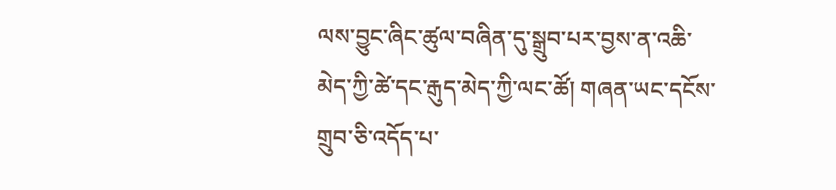ལས་བྱུང་ཞིང་ཚུལ་བཞིན་དུ་སྒྲུབ་པར་བྱས་ན་འཆི་མེད་ཀྱི་ཚེ་དང་རྒུད་མེད་ཀྱི་ལང་ཚོ། གཞན་ཡང་དངོས་གྲུབ་ཅི་འདོད་པ་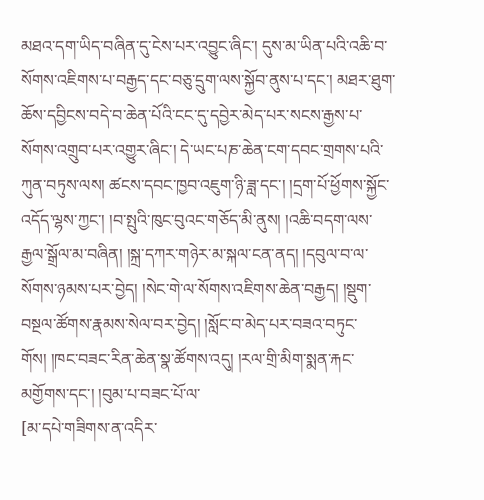མཐའ་དག་ཡིད་བཞིན་དུ་ངེས་པར་འབྱུང་ཞིང་། དུས་མ་ཡིན་པའི་འཆི་བ་སོགས་འཇིགས་པ་བརྒྱད་དང་བཅུ་དྲུག་ལས་སྐྱོབ་ནུས་པ་དང་། མཐར་ཐུག་ཆོས་དབྱིངས་བདེ་བ་ཆེན་པོའི་ངང་དུ་དབྱེར་མེད་པར་སངས་རྒྱས་པ་སོགས་འགྲུབ་པར་འགྱུར་ཞིང་། དེ་ཡང་པཎ་ཆེན་ངག་དབང་གྲགས་པའི་ཀུན་བཏུས་ལས། ཚངས་དབང་ཁྱབ་འཇུག་ཉི་ཟླ་དང་། །དྲག་པོ་ཕྱོགས་སྐྱོང་འདོད་ལྷས་ཀྱང་། །བ་སྤུའི་ཁུང་བུའང་གཅོད་མི་ནུས། །འཆི་བདག་ལས་རྒྱལ་སྒྲོལ་མ་བཞིན། །སྐྲ་དཀར་གཉེར་མ་སྐལ་ངན་ནད། །དབུལ་བ་ལ་སོགས་ཉམས་པར་བྱེད། །སེང་གེ་ལ་སོགས་འཇིགས་ཆེན་བརྒྱད། །སྡུག་བསྔལ་ཚོགས་རྣམས་སེལ་བར་བྱེད། །སློང་བ་མེད་པར་བཟའ་བཏུང་གོས། །ཁང་བཟང་རིན་ཆེན་སྣ་ཚོགས་འདུ། །རལ་གྲི་མིག་སྨན་རྐང་མགྱོགས་དང་། །བུམ་པ་བཟང་པོ་ལ་
[མ་དཔེ་གཟིགས་ན་འདིར་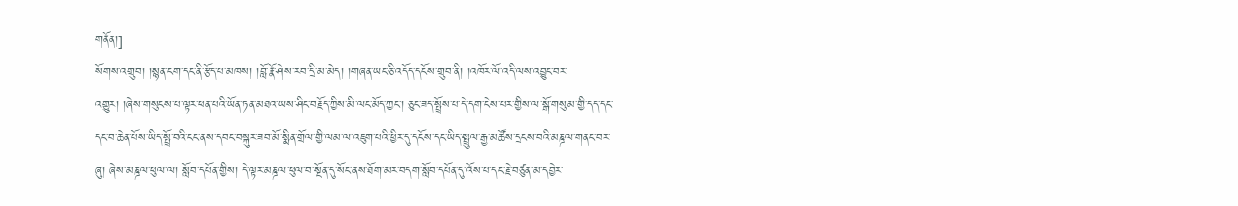གནོན།]
སོགས་འགྲུབ། །སྙན་ངག་དང་ནི་རྩོད་པ་མཁས། །བློ་རྣོ་ཤེས་རབ་དྲི་མ་མེད། །གཞན་ཡང་ཅི་འདོད་དངོས་གྲུབ་ནི། །འཁོར་ལོ་འདི་ལས་འབྱུང་བར་འགྱུར། །ཞེས་གསུངས་པ་ལྟར་ཕན་པའི་ཡོན་ཏན་མཐའ་ཡས་ཤིང་བརྗོད་ཀྱིས་མི་ལང་མོད་ཀྱང་། ཅུང་ཟད་སྤྲོས་པ་དེ་དག་ངེས་པར་གྱིས་ལ་སྒོ་གསུམ་གྱི་དད་དང་དང་བ་ཆེན་པོས་ཡིད་སྤྲོ་བའི་ངང་ནས་དབང་བསྐུར་ཟབ་མོ་སྨིན་གྲོལ་གྱི་ལམ་ལ་འཇུག་པའི་ཕྱིར་དུ་དངོས་དང་ཡིད་སྤྲུལ་རྒྱ་མཚོས་དྲངས་བའི་མཎྜལ་གནང་བར་ཞུ། ཞེས་མཎྜལ་ཕུལ་ལ། སློབ་དཔོན་གྱིས། དེ་ལྟར་མཎྜལ་ཕུལ་བ་སྔོན་དུ་སོང་ནས་ཐོག་མར་བདག་སློབ་དཔོན་དུ་འོས་པ་དང་རྗེ་བཙུན་མ་དབྱེར་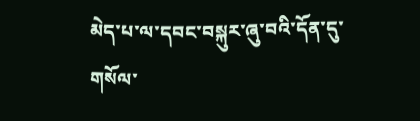མེད་པ་ལ་དབང་བསྐུར་ཞུ་བའི་དོན་དུ་གསོལ་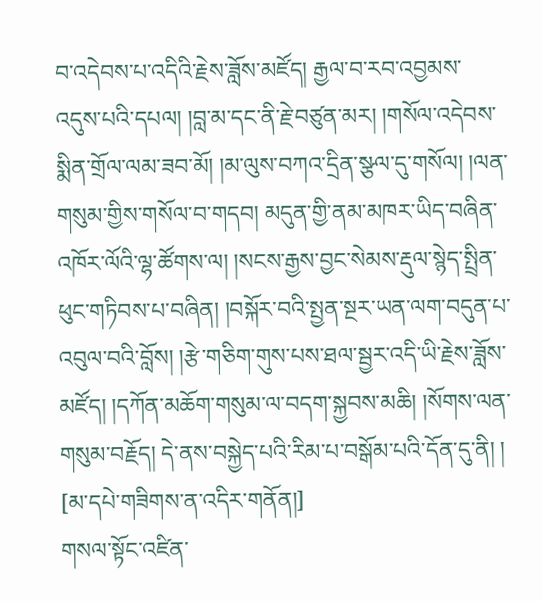བ་འདེབས་པ་འདིའི་རྗེས་ཟློས་མཛོད། རྒྱལ་བ་རབ་འབྱམས་འདུས་པའི་དཔལ། །བླ་མ་དང་ནི་རྗེ་བཙུན་མར། །གསོལ་འདེབས་སྨིན་གྲོལ་ལམ་ཟབ་མོ། །མ་ལུས་བཀའ་དྲིན་སྩལ་དུ་གསོལ། །ལན་གསུམ་གྱིས་གསོལ་བ་གདབ། མདུན་གྱི་ནམ་མཁར་ཡིད་བཞིན་འཁོར་ལོའི་ལྷ་ཚོགས་ལ། །སངས་རྒྱས་བྱང་སེམས་རྡུལ་སྙེད་སྤྲིན་ཕུང་གཏིབས་པ་བཞིན། །བསྐོར་བའི་སྤྱན་སྔར་ཡན་ལག་བདུན་པ་འབུལ་བའི་བློས། །རྩེ་གཅིག་གུས་པས་ཐལ་སྦྱར་འདི་ཡི་རྗེས་ཟློས་མཛོད། །དཀོན་མཆོག་གསུམ་ལ་བདག་སྐྱབས་མཆི། །སོགས་ལན་གསུམ་བརྗོད། དེ་ནས་བསྐྱེད་པའི་རིམ་པ་བསྒོམ་པའི་དོན་དུ་ནི། །
[མ་དཔེ་གཟིགས་ན་འདིར་གནོན།]
གསལ་སྟོང་འཛིན་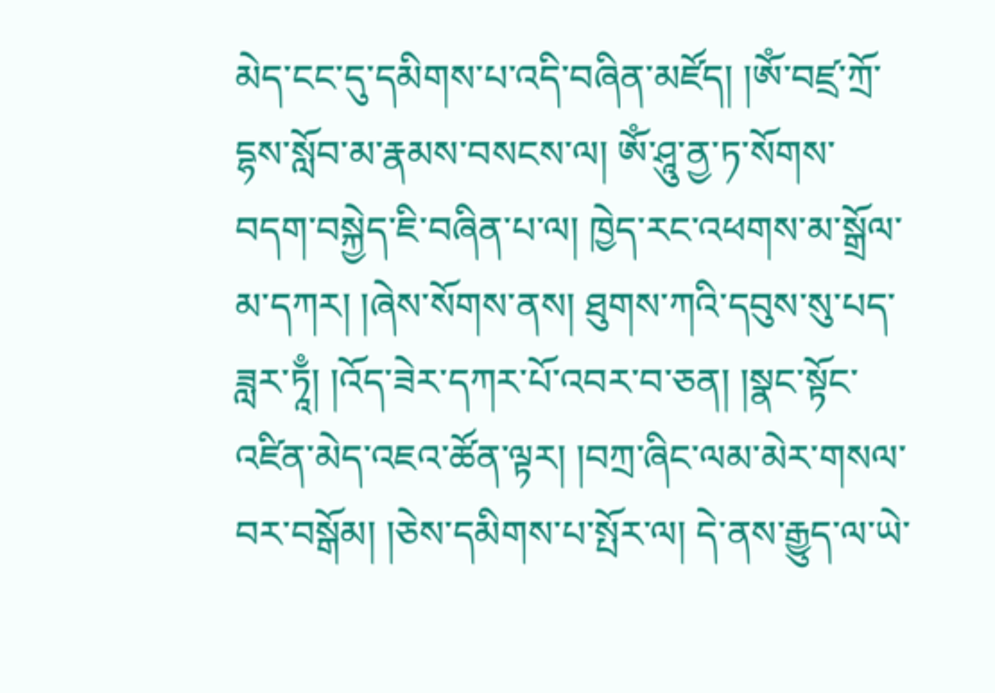མེད་ངང་དུ་དམིགས་པ་འདི་བཞིན་མཛོད། །ༀ་བཛྲ་ཀྲོ་དྷས་སློབ་མ་རྣམས་བསངས་ལ། ༀ་ཤཱུ་ནྱ་ཏ་སོགས་བདག་བསྐྱེད་ཇི་བཞིན་པ་ལ། ཁྱེད་རང་འཕགས་མ་སྒྲོལ་མ་དཀར། །ཞེས་སོགས་ནས། ཐུགས་ཀའི་དབུས་སུ་པད་ཟླར་ཏཱྃ། །འོད་ཟེར་དཀར་པོ་འབར་བ་ཅན། །སྣང་སྟོང་འཛིན་མེད་འཇའ་ཚོན་ལྟར། །བཀྲ་ཞིང་ལམ་མེར་གསལ་བར་བསྒོམ། །ཅེས་དམིགས་པ་སྤོར་ལ། དེ་ནས་རྒྱུད་ལ་ཡེ་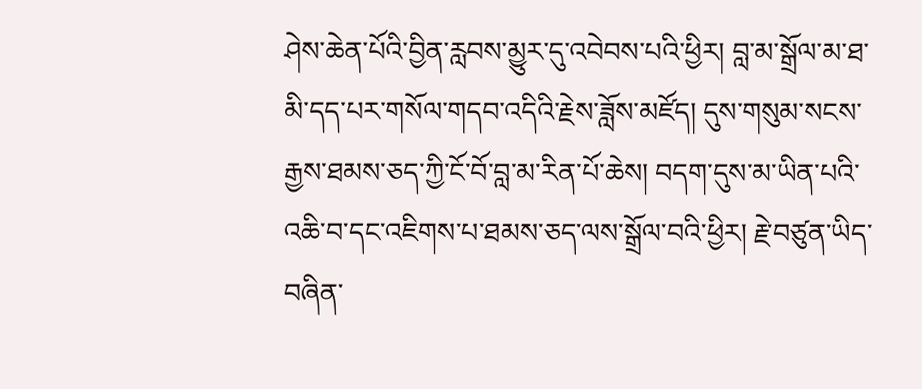ཤེས་ཆེན་པོའི་བྱིན་རླབས་མྱུར་དུ་འབེབས་པའི་ཕྱིར། བླ་མ་སྒྲོལ་མ་ཐ་མི་དད་པར་གསོལ་གདབ་འདིའི་རྗེས་ཟློས་མཛོད། དུས་གསུམ་སངས་རྒྱས་ཐམས་ཅད་ཀྱི་ངོ་བོ་བླ་མ་རིན་པོ་ཆེས། བདག་དུས་མ་ཡིན་པའི་འཆི་བ་དང་འཇིགས་པ་ཐམས་ཅད་ལས་སྒྲོལ་བའི་ཕྱིར། རྗེ་བཙུན་ཡིད་བཞིན་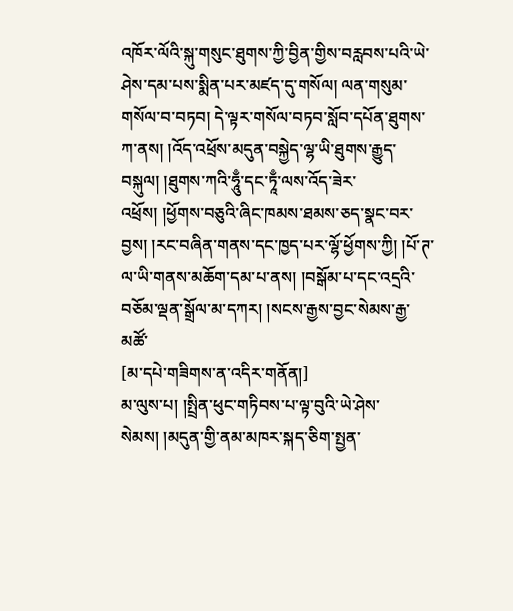འཁོར་ལོའི་སྐུ་གསུང་ཐུགས་ཀྱི་བྱིན་གྱིས་བརླབས་པའི་ཡེ་ཤེས་དམ་པས་སྨིན་པར་མཛད་དུ་གསོལ། ལན་གསུམ་གསོལ་བ་བཏབ། དེ་ལྟར་གསོལ་བཏབ་སློབ་དཔོན་ཐུགས་ཀ་ནས། །འོད་འཕྲོས་མདུན་བསྐྱེད་ལྷ་ཡི་ཐུགས་རྒྱུད་བསྐུལ། །ཐུགས་ཀའི་ཧཱུྃ་དང་ཏཱྃ་ལས་འོད་ཟེར་འཕྲོས། །ཕྱོགས་བཅུའི་ཞིང་ཁམས་ཐམས་ཅད་སྣང་བར་བྱས། །རང་བཞིན་གནས་དང་ཁྱད་པར་ལྷོ་ཕྱོགས་ཀྱི། །པོ་ཊ་ལ་ཡི་གནས་མཆོག་དམ་པ་ནས། །བསྒོམ་པ་དང་འདྲའི་བཅོམ་ལྡན་སྒྲོལ་མ་དཀར། །སངས་རྒྱས་བྱང་སེམས་རྒྱ་མཚོ་
[མ་དཔེ་གཟིགས་ན་འདིར་གནོན།]
མ་ལུས་པ། །སྤྲིན་ཕུང་གཏིབས་པ་ལྟ་བུའི་ཡེ་ཤེས་སེམས། །མདུན་གྱི་ནམ་མཁར་སྐད་ཅིག་སྤྱན་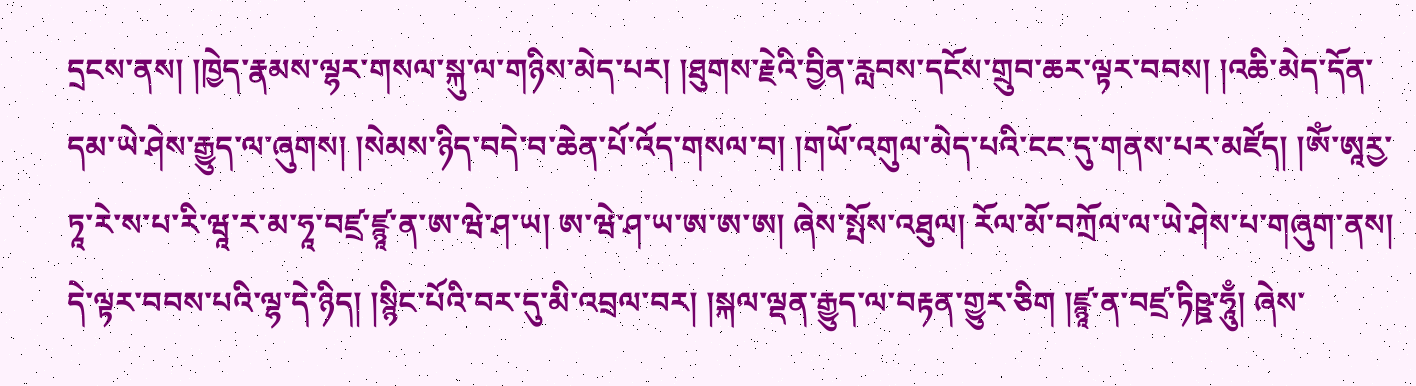དྲངས་ནས། །ཁྱེད་རྣམས་ལྷར་གསལ་སྐུ་ལ་གཉིས་མེད་པར། །ཐུགས་རྗེའི་བྱིན་རླབས་དངོས་གྲུབ་ཆར་ལྟར་བབས། །འཆི་མེད་དོན་དམ་ཡེ་ཤེས་རྒྱུད་ལ་ཞུགས། །སེམས་ཉིད་བདེ་བ་ཆེན་པོ་འོད་གསལ་བ། །གཡོ་འགུལ་མེད་པའི་ངང་དུ་གནས་པར་མཛོད། །ༀ་ཨཱཪྱ་ཏཱ་རེ་ས་པ་རི་ཝཱ་ར་མ་ཧཱ་བཛྲ་ཛྙཱ་ན་ཨ་ཝེ་ཤ་ཡ། ཨ་ཝེ་ཤ་ཡ་ཨ་ཨ་ཨ། ཞེས་སྤོས་འཐུལ། རོལ་མོ་བཀྲོལ་ལ་ཡེ་ཤེས་པ་གཞུག་ནས། དེ་ལྟར་བབས་པའི་ལྷ་དེ་ཉིད། །སྙིང་པོའི་བར་དུ་མི་འབྲལ་བར། །སྐལ་ལྡན་རྒྱུད་ལ་བརྟན་གྱུར་ཅིག །ཛྙཱ་ན་བཛྲ་ཏིཥྛ་ཧཱུྃ། ཞེས་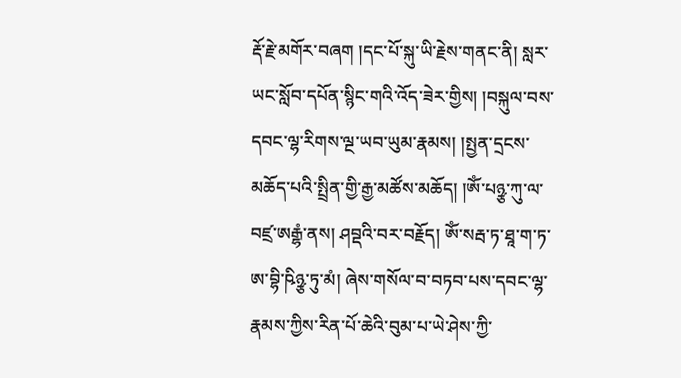རྡོ་རྗེ་མགོར་བཞག །དང་པོ་སྐུ་ཡི་རྗེས་གནང་ནི། སླར་ཡང་སློབ་དཔོན་སྙིང་གའི་འོད་ཟེར་གྱིས། །བསྐུལ་བས་དབང་ལྷ་རིགས་ལྔ་ཡབ་ཡུམ་རྣམས། །སྤྱན་དྲངས་མཆོད་པའི་སྤྲིན་གྱི་རྒྱ་མཚོས་མཆོད། །ༀ་པཉྩ་ཀུ་ལ་བཛྲ་ཨརྒྷཾ་ནས། ཤབྡའི་བར་བརྗོད། ༀ་སརྦ་ཏ་ཐཱ་ག་ཏ་ཨ་བྷི་ཥིཉྩ་ཏུ་མཾ། ཞེས་གསོལ་བ་བཏབ་པས་དབང་ལྷ་རྣམས་ཀྱིས་རིན་པོ་ཆེའི་བུམ་པ་ཡེ་ཤེས་ཀྱི་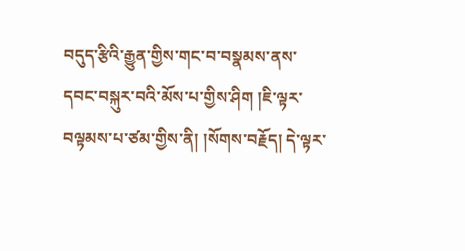བདུད་རྩིའི་རྒྱུན་གྱིས་གང་བ་བསྣམས་ནས་དབང་བསྐུར་བའི་མོས་པ་གྱིས་ཤིག །ཇི་ལྟར་བལྟམས་པ་ཙམ་གྱིས་ནི། །སོགས་བརྗོད། དེ་ལྟར་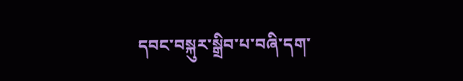དབང་བསྐུར་སྒྲིབ་པ་བཞི་དག་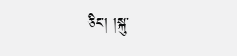ཅིང་། །སྐུ་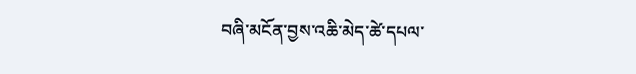བཞི་མངོན་བྱས་འཆི་མེད་ཚེ་དཔལ་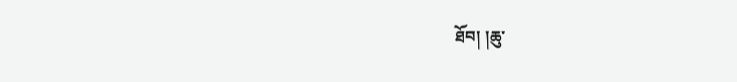ཐོབ། །ཆུ་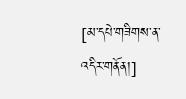[མ་དཔེ་གཟིགས་ན་འདིར་གནོན།]